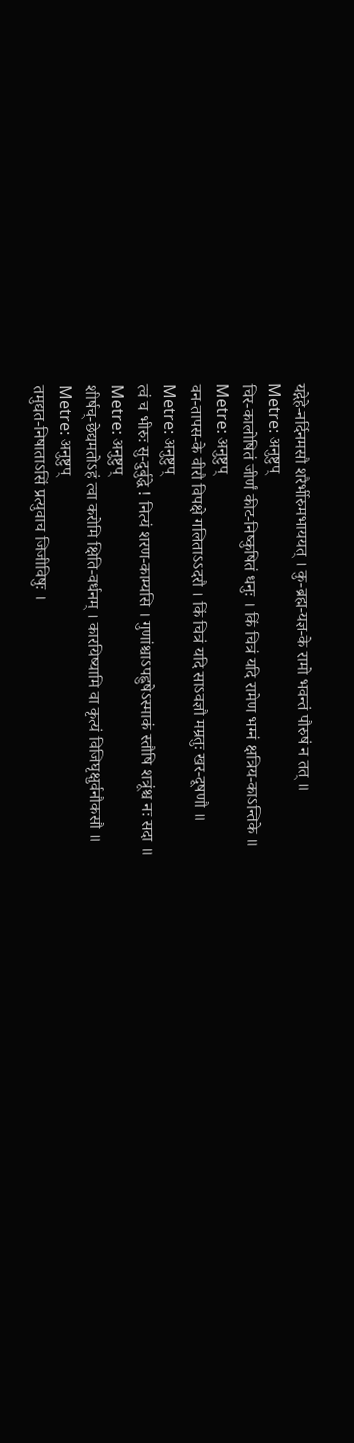यद्गेहे-नर्दिनमसौ शरैर्भीरुमभाययत् । कु-ब्रह्म-यज्ञ-के रामो भवन्तं पौरुषं न तत् ॥
Metre: अनुष्टुप्
चिर-कालोषितं जीर्णं कीट-निष्कुषितं धनुः । किं चित्रं यदि रामेण भग्नं क्षत्रिय-काऽन्तिके ॥
Metre: अनुष्टुप्
वन-तापस-के वीरौ विपक्षे गलिताऽऽदरौ । किं चित्रं यदि साऽवज्ञौ मम्रतुः खर-दूषणौ ॥
Metre: अनुष्टुप्
त्वं च भीरुः सु-दुर्बुद्धे ! नित्यं शरण-काम्यसि । गुणांश्चाऽपह्नुषेऽस्माकं स्तौषि शत्रूंश्च नः सदा ॥
Metre: अनुष्टुप्
शीर्षच्-छेद्यमतोऽहं त्वा करोमि क्षिति-वर्धनम् । कारयिष्यामि वा कृत्यं विजिघृक्षुर्वनौकसौ ॥
Metre: अनुष्टुप्
तमुद्यत-निषाताऽसिं प्रत्युवाच जिजीविषुः ।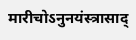मारीचोऽनुनयंस्त्रासाद्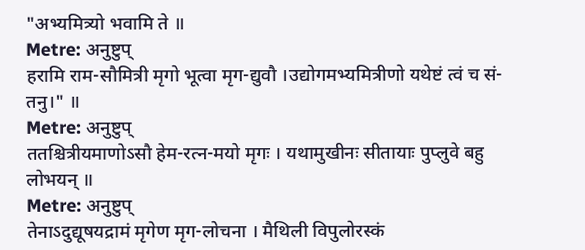"अभ्यमित्र्यो भवामि ते ॥
Metre: अनुष्टुप्
हरामि राम-सौमित्री मृगो भूत्वा मृग-द्युवौ ।उद्योगमभ्यमित्रीणो यथेष्टं त्वं च सं-तनु।" ॥
Metre: अनुष्टुप्
ततश्चित्रीयमाणोऽसौ हेम-रत्न-मयो मृगः । यथामुखीनः सीतायाः पुप्लुवे बहु लोभयन् ॥
Metre: अनुष्टुप्
तेनाऽदुद्यूषयद्रामं मृगेण मृग-लोचना । मैथिली विपुलोरस्कं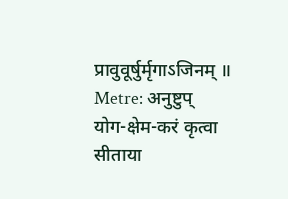प्रावुवूर्षुर्मृगाऽजिनम् ॥
Metre: अनुष्टुप्
योग-क्षेम-करं कृत्वा सीताया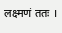लक्ष्मणं ततः ।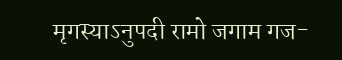मृगस्याऽनुपदी रामो जगाम गज-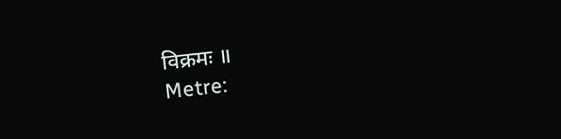विक्रमः ॥
Metre: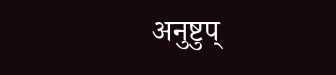अनुष्टुप्